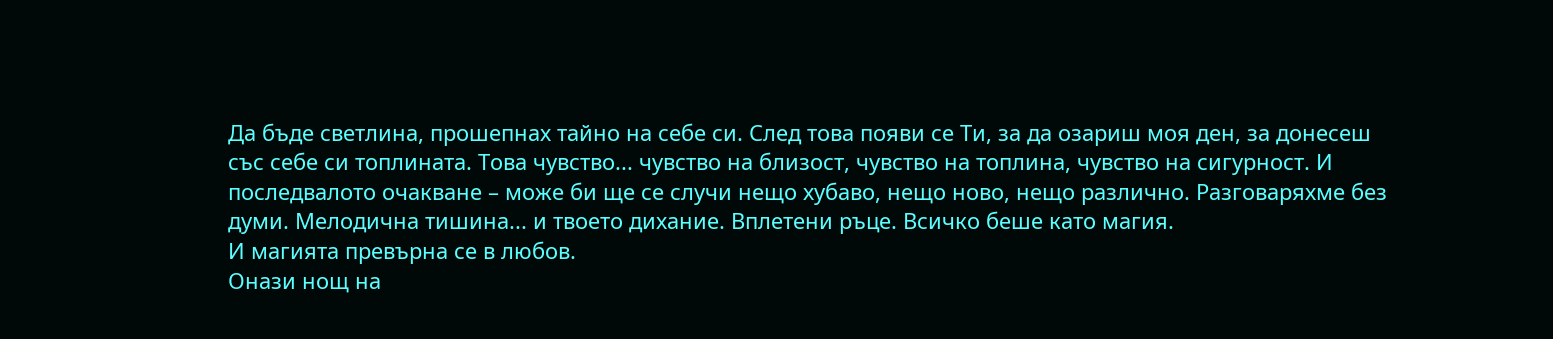Да бъде светлина, прошепнах тайно на себе си. След това появи се Ти, за да озариш моя ден, за донесеш със себе си топлината. Това чувство... чувство на близост, чувство на топлина, чувство на сигурност. И последвалото очакване – може би ще се случи нещо хубаво, нещо ново, нещо различно. Разговаряхме без думи. Мелодична тишина... и твоето дихание. Вплетени ръце. Всичко беше като магия.
И магията превърна се в любов.
Онази нощ на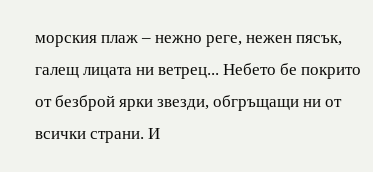морския плаж – нежно реге, нежен пясък, галещ лицата ни ветрец... Небето бе покрито от безброй ярки звезди, обгръщащи ни от всички страни. И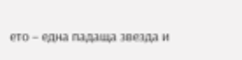ето – една падаща звезда и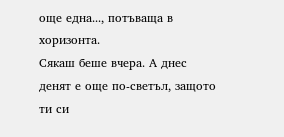още една..., потъваща в хоризонта.
Сякаш беше вчера. А днес денят е още по-светъл, защото ти си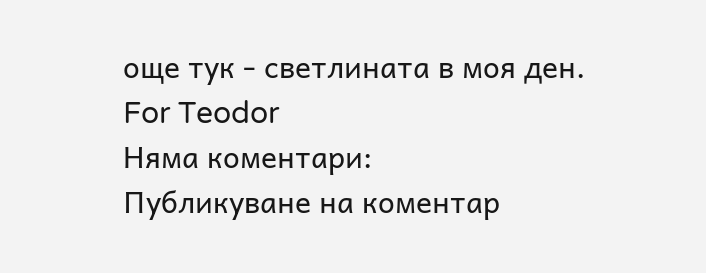още тук - светлината в моя ден.
For Teodor
Няма коментари:
Публикуване на коментар